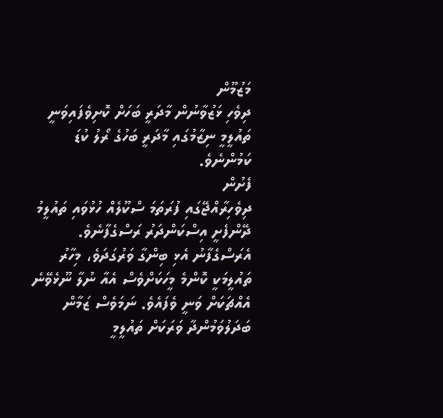މަޒުމޫން
ދިވެހި ޅަޒުވާނުން މާދަރީ ބަހަށް ކޮށިވެފައިވަނީ ތައުލީމީ ނިޒާމުގައި މާދަރީ ބަހުގެ ރޯލު ކުޑަ ކަމުންނެވެ.
ފެށުން
ދިވެހިރާއްޖޭގައި ފުރަތަމަ ސްކޫލެއް ހުޅުވައި ތައުލީމު ދޭންފެށީ އިސްކަންދަރު ރަސްގެފާނެވެ. އެރަސްގެފާނު އެޅި ބިންގާ ވަރުގަދަވެ، މިހާރު ތައުލީމަކީ ކޮންމެ މީހަކަށްވެސް އެއާ ނުލާ ނޫޅެވޭނެ އެއްޗަކަށް ވަނީ ވެފައެވެ. ނަމަވެސް ޒަމާން ބަދަލުވަމުންދާ ވަރަކަށް ތައުލީމީ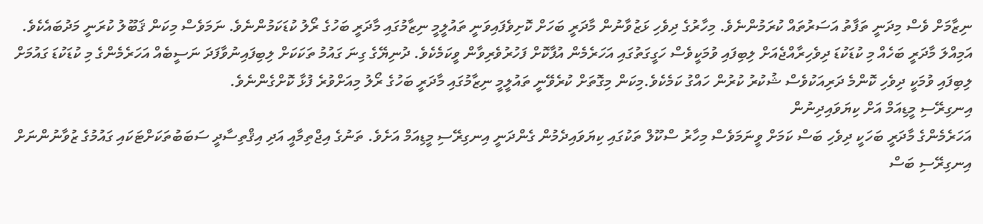ނިޒާމަށް ވެސް މިދަނީ ތަފާތު އަސަރުތައް ކުރަމުންނެވެ. މިހާރުގެ ދިވެހި ޅަޒުވާނުން މާދަރީ ބަހަށް ކޮށިވެފައިވަނީ ތައުލީމީ ނިޒާމުގައި މާދަރީ ބަހުގެ ރޯލު ކުޑަކަމުންނެވެ. ނަމަވެސް މިކަން ޤަބޫލު ކުރަނީ މަދުބައެކެވެ. އަމިއްލަ މާދަރީ ބަހެއް މި ކުޑަކުޑަ ދިވެހިރާއްޖެއަށް ލިބިފައި ވުމަކީވެސް ހަގީގަތުގައި އަހަރެމެން އުފާކޮށް ފަހުރުވެރިވާން ވީކަމެކެވެ. ދުނިޔޭގެ ގިނަ ގައުމު ތަކަކަށް ލިބިފައިނުވާފަދަ ނަސީބެއް އަހަރެމެންގެ މި ކުޑަކުޑަ ގައުމަށް ލިބިފައި ވުމަކީ ދިވެހި ކޮންމެ ދަރިއަކުވެސް ޝުކުރު ކުރުން ހައްގު ކަމެކެވެ.މިކަން މިގޮތަށް ކުރެވޭނީ ތައުލީމީ ނިޒާމުގައި މާދަރީ ބަހުގެ ރޯލު މިއަށްވުރެ ފުޅާ ކޮށްގެންނެވެ.
އިނގިރޭސި މީޑިއަމް އަށް ކިޔަވައިދިނުން
އަހަރެމެންގެ މާދަރީ ބަހަކީ ދިވެހި ބަސް ކަމަށް ވީނަމަވެސް މިހާރު ސްކޫލް ތަކުގައި ކިޔަވައިދެމުން ގެންދަނީ އިނގިރޭސި މީޑިއަމް އަށެވެ. ތަނުގެ އިޖްތިމާއީ އަދި އިޤްތިސާދީ ސަބަބުތަކަށްޓަކައި ގައުމުގެ ޒުވާނުންނަށް އިނގިރޭސި ބަސް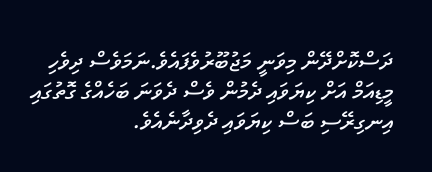ދަސްކޮށްދޭން މިވަނީ މަޖުބޫރުވެފައެވެ.ނަމަވެސް ދިވެހި މީޑިއަމް އަށް ކިޔަވައި ދެމުން ވެސް ދެވަނަ ބަހެއްގެ ގޮތުގައި އިނގިރޭސި ބަސް ކިޔަވައި ދެވިދާނެއެވެ.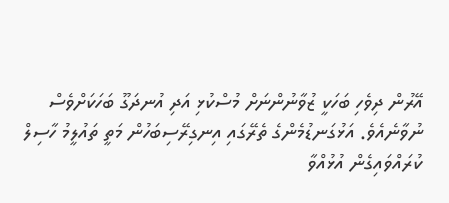އޭރުން ދިވެހި ބަހަކީ ޒުވާނުންނަށް މުސްކުޅި އަދި އުނދަގޫ ބަހަކަށްވެސް ނުވާނެއެވެ. އަޅުގަނޑުމެންގެ ތެރޭގައި އިނގިރޭސިބަހުން މަތީ ތައުލީމު ހާސިލް ކުރައްވައިގެން އުޅުއްވާ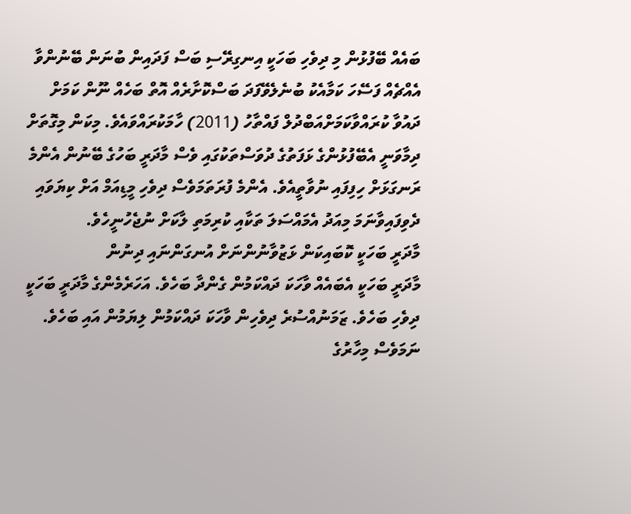ބައެއް ބޭފުޅުން މި ދިވެހި ބަހަކީ އިނގިރޭސި ބަސް ފަދައިން ބުނަން ބޭނުންވާ އެއްޗެއް ފަސޭހަ ކަމާއެކު ބުނެލެވޭފަދަ ބަސްކޮށާރެއް އޮތް ބަހެއް ނޫން ކަމަށް ދައުވާ ކުރައްވާކަމަށްއަބްދުލް ފައްތާހު (2011) ހާމަކުރައްވައެވެ. މިކަން މިގޮތަށް ދިމާވަނީ އެބޭފުޅުންގެ ޅަފަތުގެ ދުވަސްތަކުގައި ވެސް މާދަރީ ބަހުގެ ބޭނުން އެންމެ ރަނގަޅަށް ހިފިފައި ނުވާތީއެވެ. އެންމެ ފުރަތަމަވެސް ދިވެހި މީޑިއަމް އަށް ކިޔަވައި ދެވިފައިވާނަމަ މިއަދު އެމައްސަލަ ތަކާއި ކުރިމަތި ލާކަށް ނުޖެހުނީހެވެ.
މާދަރީ ބަހަކީ ކޮބައިކަން ޅަޒުވާނުންނަށް އުނގަންނައި ދިނުން
މާދަރީ ބަހަކީ އެބައެއް ވާހަކަ ދައްކަމުން ގެންދާ ބަހެވެ. އަހަރެމެންގެ މާދަރީ ބަހަކީ ދިވެހި ބަހެވެ. ޒަމަނުއްސުރެ ދިވެހިން ވާހަކަ ދައްކަމުން ލިޔަމުން އައި ބަހެވެ. ނަމަވެސް މިހާރުގެ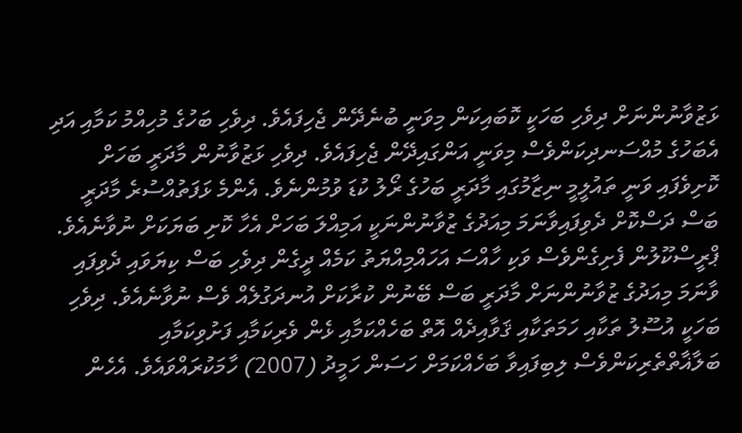ޅަޒުވާނުންނަށް ދިވެހި ބަހަކީ ކޮބައިކަން މިވަނީ ބުނެދޭން ޖެހިފައެވެ. ދިވެހި ބަހުގެ މުހިއްމު ކަމާއި އަދި އެބަހުގެ މުއްސަނދިކަންވެސް މިވަނީ އަންގައިދޭން ޖެހިފައެވެ. ދިވެހި ޅަޒުވާނުން މާދަރީ ބަހަށް ކޮށިވެފައި ވަނީ ތައުލީމީ ނިޒާމުގައި މާދަރީ ބަހުގެ ރޯލު ކުޑަ ވުމުންނެވެ. އެންމެ ޅަފަތުއްސުރެ މާދަރީ ބަސް ދަސްކޮށް ދެވިފައިވާނަމަ މިއަދުގެ ޒުވާނުންނަކީ އަމިއްލަ ބަހަށް އެހާ ކޮށި ބަޔަކަށް ނުވާނެއެވެ. ޕްރީސްކޫލުން ފެށިގެންވެސް ވަކި ހާއްސަ އަހައްމިއްޔަތު ކަމެއް ދީގެން ދިވެހި ބަސް ކިޔަވައި ދެވިފައި ވާނަމަ މިއަދުގެ ޒުވާނުންނަށް މާދަރީ ބަސް ބޭނުން ކުރާކަށް އުނދަގުލެއް ވެސް ނުވާނެއެވެ. ދިވެހި ބަހަކީ އުސޫލު ތަކާއި ހަމަތަކާއި ޤަވާއިދެއް އޮތް ބަހެއްކަމާއި ޅެން ވެރިކަމާއި ފަށުވިކަމާއި ބަލާޣާތްތެރިކަންވެސް ލިބިފައިވާ ބަހެއްކަމަށް ހަސަން ހަމީދު (2007) ހާމަކުރައްވައެވެ. އެހެން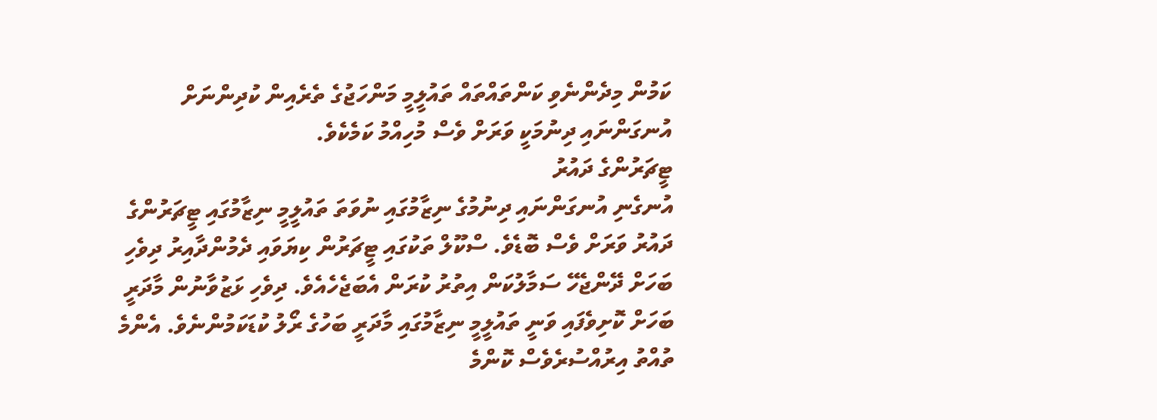ކަމުން މިދެންނެވި ކަންތައްތައް ތައުލީމީ މަންހަޖުގެ ތެރެއިން ކުދިންނަށް އުނގަންނައި ދިނުމަކީ ވަރަށް ވެސް މުހިއްމު ކަމެކެވެ.
ޓީޗަރުންގެ ދައުރު
އުނގެނި އުނގަންނައި ދިނުމުގެ ނިޒާމުގައި ނުވަތަ ތައުލީމީ ނިޒާމުގައި ޓީޗަރުންގެ ދައުރު ވަރަށް ވެސް ބޮޑެވެ. ސްކޫލް ތަކުގައި ޓީޗަރުން ކިޔަވައި ދެމުންދާއިރު ދިވެހި ބަހަށް ދޭންޖެހޭ ސަމާލުކަން އިތުރު ކުރަން އެބަޖެހެއެވެ. ދިވެހި ޅަޒުވާނުން މާދަރީ ބަހަށް ކޮށިވެފައި ވަނީ ތައުލީމީ ނިޒާމުގައި މާދަރީ ބަހުގެ ރޯލު ކުޑަކަމުންނެވެ. އެންމެ ތުއްތު އިރުއްސުރެވެސް ކޮންމެ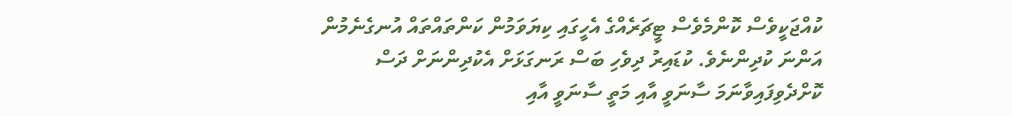ކުއްޖަކީވެސް ކޮންމެވެސް ޓީޗަރެއްގެ އެހީގައި ކިޔަވަމުން ކަންތައްތައް އުނގެނެމުން އަންނަ ކުދިންނެވެ. ކުޑައިރު ދިވެހި ބަސް ރަނގަޅަށް އެކުދިންނަށް ދަސް ކޮށްދެވިފައިވާނަމަ ސާނަވީ އާއި މަތީ ސާނަވީ އާއި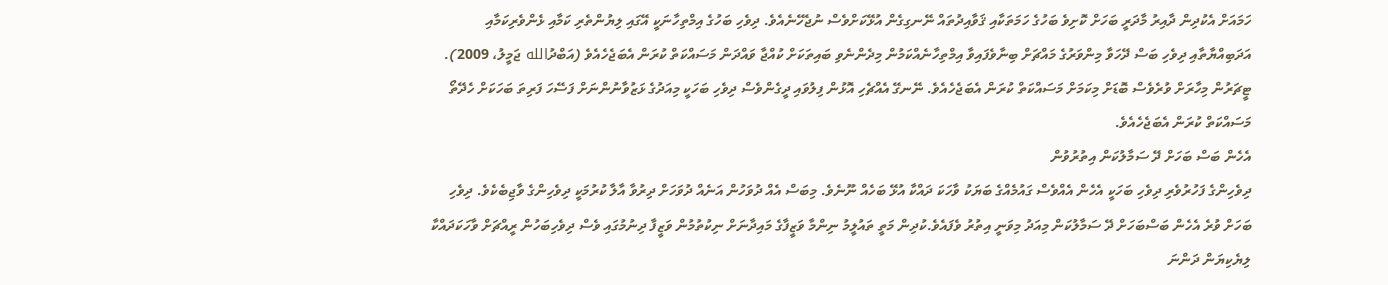ހަމައަށް އެކުދިން ދާއިރު މާދަރީ ބަހަށް ކޮށިވެ ބަހުގެ ހަމަތަކާއި ޤަވާއިދުތައް ނޭނގިގެން އުޅޭކަށްވެސް ނުޖެހޭނެއެވެ. ދިވެހި ބަހުގެ އިމްތިހާނަކީ އޭގައި ލިޔުންތެރި ކަމާއި ޅެންވެރިކަމާއި އަދަބިއްޔާތާއި ދިވެހި ބަސް ދޭހަވާ މިންވަރުގެ މައްޗަށް ބިނާވެފައިވާ އިމްތިހާނެއްކަމުން މިދެންނެވި ބައިތަކަށް ކުއްޖާ ވައްދަން މަސައްކަތް ކުރަން އެބަޖެހެއެވެ (އަބްދުالله ޖަމީލު، 2009). ޓީޗަރުން މިހާރަށް ވުރެވެސް ބޮޑަށް މިކަމަށް މަސައްކަތް ކުރަން އެބަޖެހެއެވެ. ނޭނގޭ އެއްޗެހި އޮޅުން ފިލުވައި ދީގެންވެސް ދިވެހި ބަހަކީ މިއަދުގެ ޅަޒުވާނުންނަށް ފަސޭހަ ފަރިތަ ބަހަކަށް ހެދޭތޯ މަސައްކަތް ކުރަން އެބަޖެހެއެވެ.
އެހެން ބަސް ބަހަށް ދޭ ސަމާލުކަން އިތުރުވުން
ދިވެހިންގެ ފަހުރުވެރި ދިވެހި ބަހަކީ އެހެން އެއްވެސް ގައުމެއްގެ ބަޔަކު ވާހަކަ ދައްކާ އުޅޭ ބަހެއް ނޫނެވެ. މިބަސް އެއް ދުވަހުން އަނެއް ދުވަހަށް ދިރުވާ އާލާ ކުރުމަކީ ދިވެހިންގެ ވާޖިބެކެވެ. ދިވެހި ބަހަށް ވުރެ އެހެން ބަސްބަހަށް ދޭ ސަމާލުކަން މިއަދު މިވަނީ އިތުރު ވެފައެވެ.ކުދިން މަތީ ތައުލީމު ނިންމާ ވަޒީފާގެ މައިދާނަށް ނިކުތުމުން ވަޒީފާ ދިނުމުގައި ވެސް ދިވެހިބަހުން ރީއްޗަށް ވާހަކަދައްކާ ލިޔެކިޔަން ދަންނަ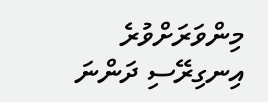މިންވަރަށްވުރެ އިނގިރޭސި ދަންނަ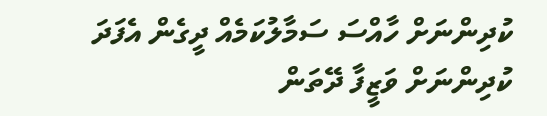ކުދިންނަށް ހާއްސަ ސަމާލުކަމެއް ދީގެން އެފަދަ ކުދިންނަށް ވަޒީފާ ދޭތަން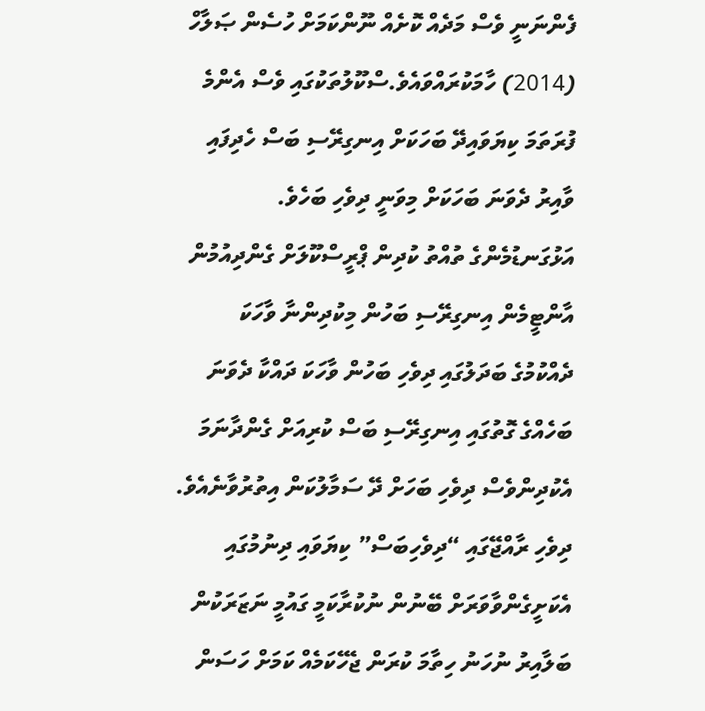ފެންނަނީ ވެސް މަދެއް ކޮށެއް ނޫންކަމަށް ހުސެން ޞަލާހް (2014) ހާމަކުރައްވައެވެ.ސްކޫލުތަކުގައި ވެސް އެންމެ ފުރަތަމަ ކިޔަވައިދޭ ބަހަކަށް އިނގިރޭސި ބަސް ހެދިފައި ވާއިރު ދެވަނަ ބަހަކަށް މިވަނީ ދިވެހި ބަހެވެ. އަޅުގަނޑުމެންގެ ތުއްތު ކުދިން ޕްރީސްކޫލަށް ގެންދިއުމުން އާންޓީމެން އިނގިރޭސި ބަހުން މިކުދިންނާ ވާހަކަ ދެއްކުމުގެ ބަދަލުގައި ދިވެހި ބަހުން ވާހަކަ ދައްކާ ދެވަނަ ބަހެއްގެ ގޮތުގައި އިނގިރޭސި ބަސް ކުރިއަށް ގެންދާނަމަ އެކުދިންވެސް ދިވެހި ބަހަށް ދޭ ސަމާލުކަން އިތުރުވާނެއެވެ. ދިވެހި ރާއްޖޭގައި “ދިވެހިބަސް” ކިޔަވައި ދިނުމުގައި އެކަށީގެންވާވަރަށް ބޭނުން ނުކުރާކަމީ ގައުމީ ނަޒަރަކުން ބަލާއިރު ނުހަނު ހިތާމަ ކުރަން ޖެހޭކަމެއް ކަމަށް ހަސަން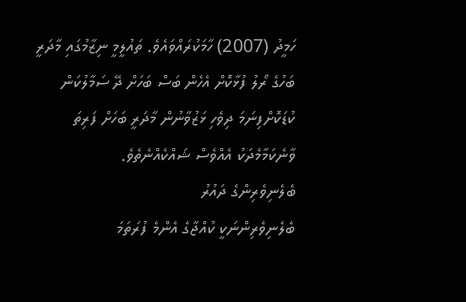ހަމީދު (2007) ހާމަކުރައްވައެވެ. ތައުލީމީ ނިޒާމުގައި މާދަރީ ބަހުގެ ރޯލު ފުޅާކޮށް އެހެން ބަސް ބަހަށް ދޭ ސަމާލުކަން ކުޑަކޮށްފިނަމަ ދިވެހި ޅަޒުވާނުން މާދަރީ ބަހަށް ފަރިތަ ވާނެކަމާމެދަކު އެއްވެސް ޝައްކެއްނެތެވެ.
ބެލެނިވެރިންގެ ދައުރު
ބެލެނިވެރިންނަކީ ކުއްޖާގެ އެންމެ ފުރަތަމަ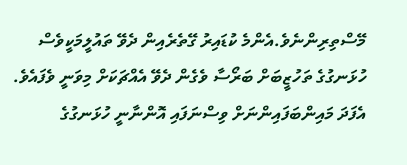މޭސްތިރިންނެވެ.އެންމެ ކުޑައިރު ގޭތެރެއިން ދެވޭ ތައުލީމަކީވެސް ހުޅަނގުގެ ތަހުޒީބަށް ބަރޯސާ ވެގެން ދެވޭ އެއްޗަކަށް މިވަނީ ވެފައެވެ. އެފަދަ މައިންބަފައިންނަށް ވިސްނަފައި އޮންނާނީ ހުޅަނގުގެ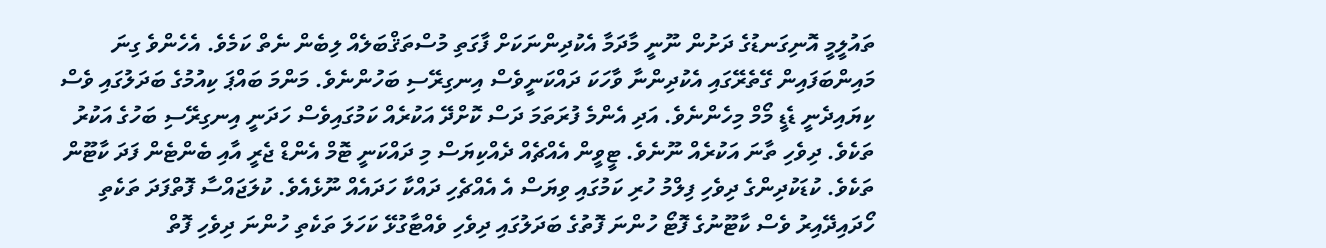ތައުލީމީ އޮނިގަނޑުގެ ދަށުން ނޫނީ މާދަމާ އެކުދިންނަކަށް ފާގަތި މުސްތަޤްބަލެއް ލިބެން ނެތް ކަމެވެ. އެހެންވެ ގިނަ މައިންބަފައިން ގޭތެރޭގައި އެކުދިންނާ ވާހަކަ ދައްކަނީވެސް އިނގިރޭސި ބަހުންނެވެ. މަންމަ ބައްޕަ ކިއުމުގެ ބަދަލުގައި ވެސް ކިޔައިދެނީ ޑެޑީ މޯމް މިހެންނެވެ. އަދި އެންމެ ފުރަތަމަ ދަސް ކޮށްދޭ އަކުރެއް ކަމުގައިވެސް ހަދަނީ އިނގިރޭސި ބަހުގެ އަކުރު ތަކެވެ. ދިވެހި ތާނަ އަކުރެއް ނޫނެވެ. ޓީވީން އެއްޗެއް ދެއްކިޔަސް މި ދައްކަނީ ޓޮމް އެންޑް ޖެރީ އާއި ބެންޓެން ފަދަ ކާޓޫން ތަކެވެ. ކުޑަކުދިންގެ ދިވެހި ފިލްމު ހުރި ކަމުގައި ވިޔަސް އެ އެއްޗެހި ދައްކާ ހަދައެއް ނޫޅެއެވެ. ކުލަޖައްސާ ފޮތްފަދަ ތަކެތި ހޯދައިދޭއިރު ވެސް ކާޓޫނުގެ ފޮޓޯ ހުންނަ ފޮތުގެ ބަދަލުގައި ދިވެހި ވެއްޓާގުޅޭ ކަހަލަ ތަކެތި ހުންނަ ދިވެހި ފޮތް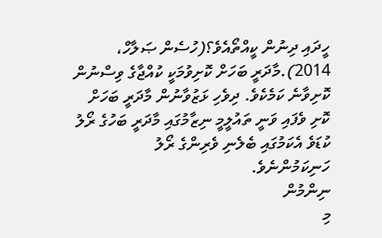ހީދައި ދިނުން ކީއްތޯއެވެ؟(ހުސެން ޞަލާހް، 2014).މާދަރީ ބަހަށް ކޮށިވުމަކީ ކުއްޖާގެ ވިސްނުން ކޮށިވާނެ ކަމެކެވެ. ދިވެހި ޅަޒުވާނުން މާދަރީ ބަހަށް ކޮށި ވެފައި ވަނީ ތައުލީމީ ނިޒާމުގައި މާދަރީ ބަހުގެ ރޯލު ކުޑަވެ އެކަމުގައި ބެލެނި ވެރިންގެ ރޯލު ހަނިކަމުންނެވެ.
ނިންމުން
މި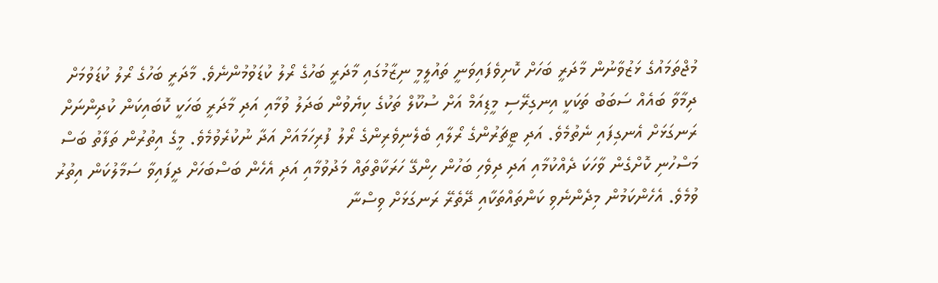މުޖްތަމައުގެ ޅަޒުވާނުން މާދަރީ ބަހަށް ކޮށިވެފައިވަނީ ތައުލީމީ ނިޒާމުގައި މާދަރީ ބަހުގެ ރޯލު ކުޑަވުމުންނެވެ. މާދަރީ ބަހުގެ ރޯލު ކުޑަވުމަށް ދިމާވާ ބައެއް ސަބަބު ތަކަކީ އިނގިރޭސި މީޑިއަމް އަށް ސުކޫލް ތަކުގެ ކިޔެވުން ބަދަލު ވުމާއި އަދި މާދަރީ ބަހަކީ ކޮބައިކަން ކުދިންނަށް ރަނގަޅަށް އެނގިފައި ނެތުމެވެ. އަދި ޓީޗަރުންގެ ރޯލާއި ބެލެނިވެރިންގެ ރޯލު ފުރިހަމައަށް އަދާ ނުކުރެވުމެވެ. މީގެ އިތުރުން ތަފާތު ބަސް މަސްހުނި ކޮށްގެން ވާހަކަ ދެއްކުމާއި އަދި ދިވެހި ބަހުން ހިންގޭ ހަރަކާތްތައް މަދުވުމާއި އަދި އެހެން ބަސްބަހަށް ދީފައިވާ ސަމާލުކަން އިތުރު ވުމެވެ. އެހެންކަމުން މިދެންނެވި ކަންތައްތަކާއި ދޭތެރޭ ރަނގަޅަށް ވިސްނާ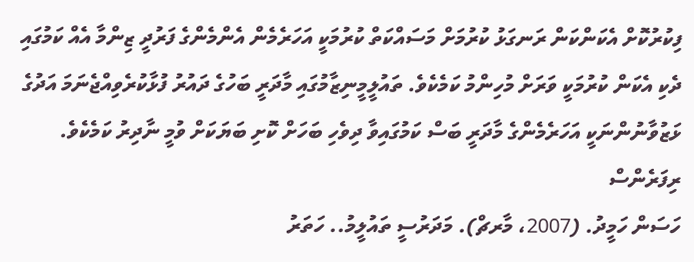ފިކުރުކޮށް އެކަންކަން ރަނގަޅު ކުރުމަށް މަސައްކަތް ކުރުމަކީ އަހަރެމެން އެންމެންގެ ފަރުދީ ޒިންމާ އެއް ކަމުގައި ދެކި އެކަން ކުރުމަކީ ވަރަށް މުހިންމު ކަމެކެވެ. ތައުލީމީނިޒާމުގައި މާދަރީ ބަހުގެ ދައުރު ފުޅާކުރެވިއްޖެނަމަ އަދުގެ ޅަޒުވާނުންނަކީ އަހަރެމެންގެ މާދަރީ ބަސް ކަމުގައިވާ ދިވެހި ބަހަށް ކޮށި ބަޔަކަށް ވުމީ ނާދިރު ކަމެކެވެ.
ރިފަރެންސް
ހަސަން ހަމީދު. (2007، މާރޗް). މަދަރުސީ ތައުލީމު.. ހަތަރު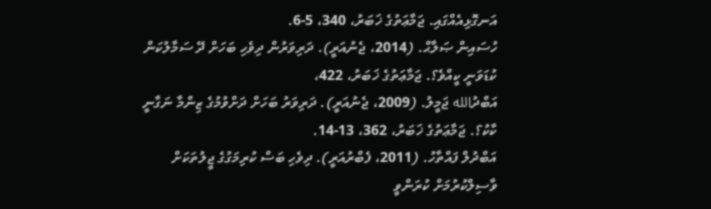އަނގޮޅިއެއްގައި. ޖަމާޢަތުގެ ޚަބަރު، 340، 5-6.
ހުސައިން ޞަލާޙް. (2014، ޖެނުއަރީ). ދަރިވަރުން ދިވެހި ބަހަށް ދޭ ސަމާލުކަން ކުޑަވަނީ ކީއްވެ؟. ޖަމާޢަތުގެ ޚަބަރު، 422،
އަބްދުالله ޖަމީލު. (2009، ޖެނުއަރީ). ދަރިވަރު ބަހަށް ދަށްވުމުގެ ޒިންމާ ނަގާނީ ކާކު؟. ޖަމާޢަތުގެ ޚަބަރު، 362، 13-14.
އަބްދުލް ފައްތާހު. (2011، ފެބްރުއަރީ). ދިވެހި ބަސް ކުރިމަގުގެ ޖީލުތަކަށް ވާސިލްކުރުމަށް ކުރަންވީ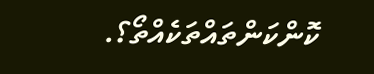ކޮންކަންތައްތަކެއްތޯ؟.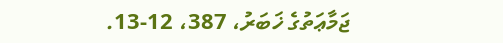ޖަމާޢަތުގެ ޚަބަރު، 387، 12-13.